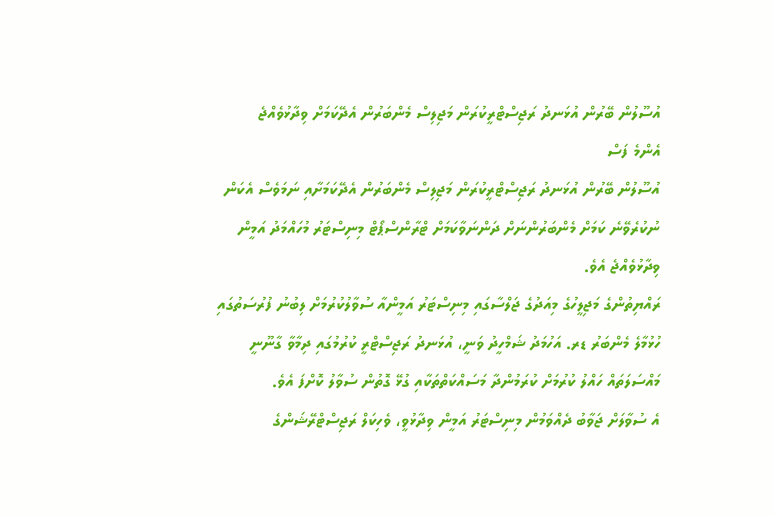އުސޫލުން ބޭރުން އުޅަނދު ރަޖިސްޓްރީކުރަން މަޖިލިސް މެންބަރުން އެދޭކަމަށް ވިދާޅުވެއްޖެ
އެންމެ ފަސް
އުސޫލުން ބޭރުން އުޅަނދު ރަޖިސްޓްރީކުރަން މަޖިލިސް މެންބަރުން އެދޭކަމަށާއި ނަމަވެސް އެކަން ނުކުރެވޭނެ ކަމަށް މެންބަރުންނަށް ދަންނަވާކަމަށް ޓްރާންސްޕޯޓް މިނިސްޓަރު މުހައްމަދު އަމީން ވިދާޅުވެއްޖެ އެވެ.
ރައްޔިތުންގެ މަޖިލީހުގެ މިއަދުގެ ޖަލްސާގައި މިނިސްޓަރު އަމީންއާ ސުވާލުކުރުމަށް ލިބުނު ފުރުސަތުގައި ހުޅުމާލެ މެންބަރު ޑރ. އަހުމަދު ޝަމްހީދު ވަނީ، އުޅަނދު ރަޖިސްޓްރީ ކުރުމުގައި ދިމާވާ ގާނޫނީ މައްސަލަތައް ހައްލު ކުރުމަށް ކުރަމުންދާ މަސައްކަތްތަކާއި ގުޅޭ ގޮތުން ސުވާލު ކޮށްފަ އެވެ.
އެ ސުވާލަށް ޖަވާބު ދެއްވަމުން މިނިސްޓަރު އަމީން ވިދާޅުވީ، ވެހިކަލް ރަޖިސްޓްރޭޝަންގެ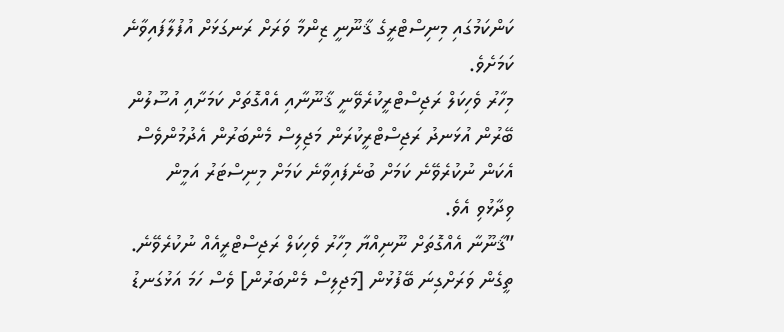ކަންކަމުގައި މިނިސްޓްރީގެ ޤާނޫނީ ޒިންމާ ވަރަށް ރަނގަޅަށް އުފުލާފައިވާނެ ކަމަށެވެ.
މިހާރު ވެހިކަލް ރަޖިސްޓްރީކުރެވޭނީ ޤާނޫނާއި އެއްގޮތަށް ކަމަށާއި އުސޫލުން ބޭރުން އުޅަނދު ރަޖިސްޓްރީކުރަން މަޖިލިސް މެންބަރުން އެދުމުންވެސް އެކަން ނުކުރެވޭނެ ކަމަށް ބުނެފައިވާނެ ކަމަށް މިނިސްޓަރު އަމީން ވިދާޅުވި އެވެ.
”ޤާނޫނާ އެއްގޮތަށް ނޫނިއްޔާ މިހާރު ވެހިކަލް ރަޖިސްޓްރީއެއް ނުކުރެވޭނެ. ތީގެން ވަރަށްގިނަ ބޭފުޅުން [މަޖިލިސް މެންބަރުން] ވެސް ހަމަ އަޅުގަނޑު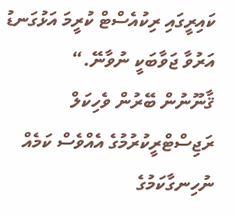ކައިރީގައި ރިކުއެސްޓް ކުރީމަ އަޅުގަނޑު އަރުވާ ޖަވާބަކީ ނުވާނޭ.“
ޤާނޫނުން ބޭރުން ވެހިކަލް ރަޖިސްޓްރީކުރުމުގެ އެއްވެސް ކަމެއް ނުހިނގާކަމުގެ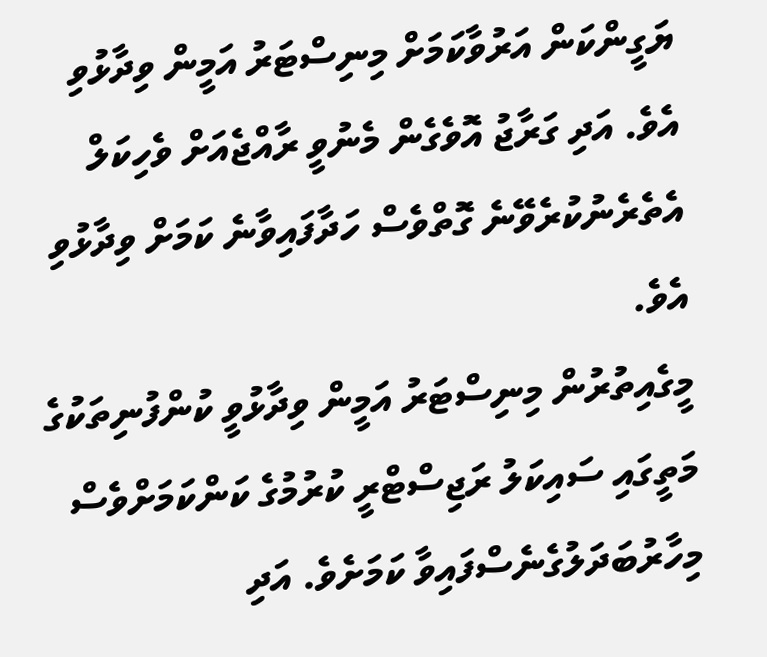ޔަގީންކަން އަރުވާކަމަށް މިނިސްޓަރު އަމީން ވިދާޅުވި އެވެ. އަދި ގަރާޖު އޮވެގެން މެނުވީ ރާއްޖެއަށް ވެހިކަލް އެތެރެނުކުރެވޭނެ ގޮތްވެސް ހަދާފައިވާނެ ކަމަށް ވިދާޅުވި އެވެ.
މީގެއިތުރުން މިނިސްޓަރު އަމީން ވިދާޅުވީ ކުންފުނިތަކުގެ މަތީގައި ސައިކަލު ރަޖިސްޓްރީ ކުރުމުގެ ކަންކަމަށްވެސް މިހާރުބަދަލުގެނެސްފައިވާ ކަމަށެވެ. އަދި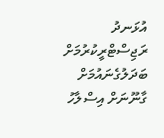އުޅަނދު ރަޖިސްޓްރީކުރުމަށް ބަދަލުގެނައުމަށް ގާނޫނަށް އިސްލާހު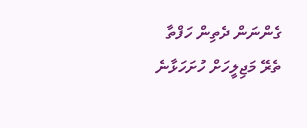ގެންނަން ދެތިން ހަފްތާ ތެރޭ މަޖިލީހަށް ހުށަހަޅާނެ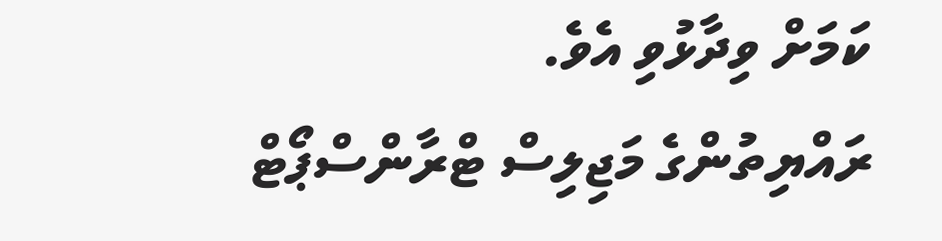ކަމަށް ވިދާޅުވި އެވެ.
ރައްޔިތުންގެ މަޖިލިސް ޓްރާންސްޕޯޓް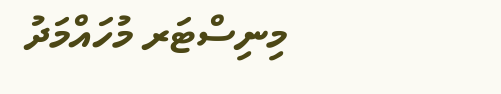މިނިސްޓަރ މުހައްމަދު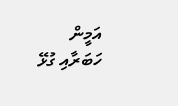އަމީން
ހަބަރާއި ގުޅޭ